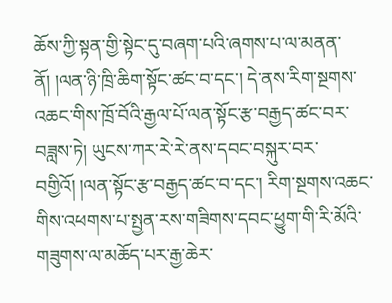ཆོས་ཀྱི་སྟན་གྱི་སྟེང་དུ་བཞག་པའི་ཞགས་པ་ལ་མནན་ནོ། །ལན་ཉི་ཁྲི་ཆིག་སྟོང་ཚང་བ་དང་། དེ་ནས་རིག་སྔགས་འཆང་གིས་ཁྲོ་བོའི་རྒྱལ་པོ་ལན་སྟོང་རྩ་བརྒྱད་ཚང་བར་བཟླས་ཏེ། ཡུངས་ཀར་རེ་རེ་ནས་དབང་བསྐུར་བར་བགྱིའོ། །ལན་སྟོང་རྩ་བརྒྱད་ཚང་བ་དང་། རིག་སྔགས་འཆང་གིས་འཕགས་པ་སྤྱན་རས་གཟིགས་དབང་ཕྱུག་གི་རི་མོའི་གཟུགས་ལ་མཆོད་པར་རྒྱ་ཆེར་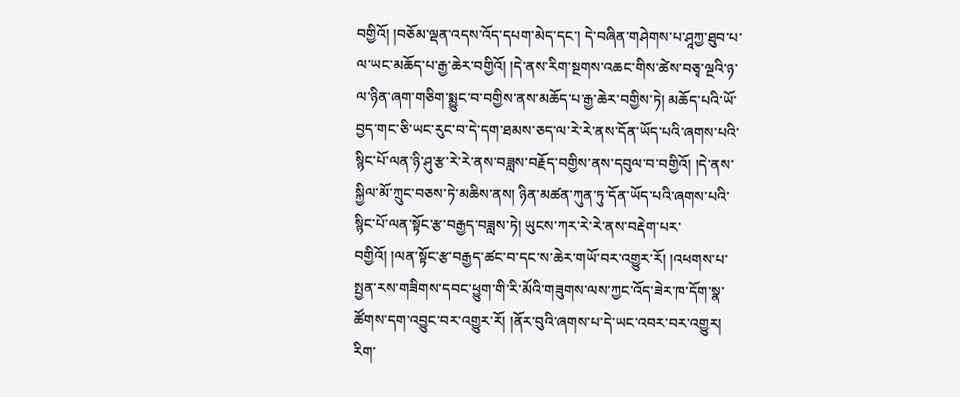བགྱིའོ། །བཅོམ་ལྡན་འདས་འོད་དཔག་མེད་དང་། དེ་བཞིན་གཤེགས་པ་ཤཱཀྱ་ཐུབ་པ་ལ་ཡང་མཆོད་པ་རྒྱ་ཆེར་བགྱིའོ། །དེ་ནས་རིག་སྔགས་འཆང་གིས་ཚེས་བཅྭ་ལྔའི་ཉ་ལ་ཉིན་ཞག་གཅིག་སྨྱུང་བ་བགྱིས་ནས་མཆོད་པ་རྒྱ་ཆེར་བགྱིས་ཏེ། མཆོད་པའི་ཡོ་བྱད་གང་ཅི་ཡང་རུང་བ་དེ་དག་ཐམས་ཅད་ལ་རེ་རེ་ནས་དོན་ཡོད་པའི་ཞགས་པའི་སྙིང་པོ་ལན་ཉི་ཤུ་རྩ་རེ་རེ་ནས་བཟླས་བརྗོད་བགྱིས་ནས་དབུལ་བ་བགྱིའོ། །དེ་ནས་སྐྱིལ་མོ་ཀྲུང་བཅས་ཏེ་མཆིས་ནས། ཉིན་མཚན་ཀུན་ཏུ་དོན་ཡོད་པའི་ཞགས་པའི་སྙིང་པོ་ལན་སྟོང་རྩ་བརྒྱད་བཟླས་ཏེ། ཡུངས་ཀར་རེ་རེ་ནས་བརྡེག་པར་བགྱིའོ། །ལན་སྟོང་རྩ་བརྒྱད་ཚང་བ་དང་ས་ཆེར་གཡོ་བར་འགྱུར་རོ། །འཕགས་པ་སྤྱན་རས་གཟིགས་དབང་ཕྱུག་གི་རི་མོའི་གཟུགས་ལས་ཀྱང་འོད་ཟེར་ཁ་དོག་སྣ་ཚོགས་དག་འབྱུང་བར་འགྱུར་རོ། །ནོར་བུའི་ཞགས་པ་དེ་ཡང་འབར་བར་འགྱུར། རིག་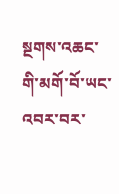སྔགས་འཆང་གི་མགོ་བོ་ཡང་འབར་བར་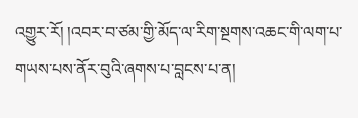འགྱུར་རོ། །འབར་བ་ཙམ་གྱི་མོད་ལ་རིག་སྔགས་འཆང་གི་ལག་པ་གཡས་པས་ནོར་བུའི་ཞགས་པ་བླངས་པ་ན།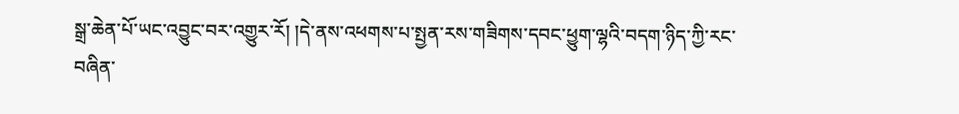སྒྲ་ཆེན་པོ་ཡང་འབྱུང་བར་འགྱུར་རོ། །དེ་ནས་འཕགས་པ་སྤྱན་རས་གཟིགས་དབང་ཕྱུག་ལྷའི་བདག་ཉིད་ཀྱི་རང་བཞིན་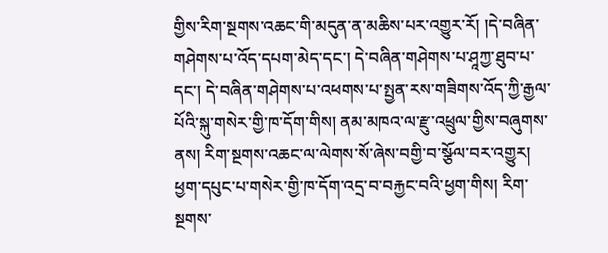གྱིས་རིག་སྔགས་འཆང་གི་མདུན་ན་མཆིས་པར་འགྱུར་རོ། །དེ་བཞིན་གཤེགས་པ་འོད་དཔག་མེད་དང་། དེ་བཞིན་གཤེགས་པ་ཤཱཀྱ་ཐུབ་པ་དང་། དེ་བཞིན་གཤེགས་པ་འཕགས་པ་སྤྱན་རས་གཟིགས་འོད་ཀྱི་རྒྱལ་པོའི་སྐུ་གསེར་གྱི་ཁ་དོག་གིས། ནམ་མཁའ་ལ་རྫུ་འཕྲུལ་གྱིས་བཞུགས་ནས། རིག་སྔགས་འཆང་ལ་ལེགས་སོ་ཞེས་བགྱི་བ་སྩོལ་བར་འགྱུར། ཕྱག་དཔུང་པ་གསེར་གྱི་ཁ་དོག་འདྲ་བ་བརྐྱང་བའི་ཕྱག་གིས། རིག་སྔགས་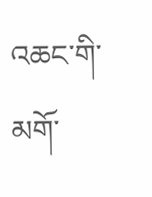འཆང་གི་མགོ་